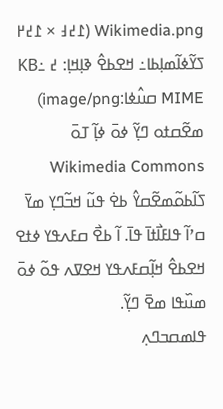Wikimedia.png (߁߄߃ × ߁߄߂ ߖߌ߬ߦߊ߬ߘߊ߲ߕߊ߸ ߞߐߕߐ߮ ߢߊ߲ߞߊ߲: ߄ KB߸ MIME ߛߎ߮ߦߊ:image/png)
ߘߐ߬ߛߙߋ ߣߌ߲߬ ߦߋ߫ ߦߊ߲߬ ߠߋ߫ Wikimedia Commons ߖߊ߬ߕߋ߬ߘߐ߬ߛߌ߮ ߕߐ߭ ߟߎ߬ ߞߏ߬ߣߌ߲ ߘߌ߫ ߛߴߊ߬ ߟߊߓߊ߯ߙߊ߫ ߟߊ߫. ߊ߬ ߕߐ߯ ߛߓߍߟߌ ߦߙߐ ߞߐߕߐ߮ ߞߊ߲߬ߛߓߍߟߌ ߞߐߜߍ ߟߋ߬ ߦߋ߫ ߘߎ߰ߟߊ ߘߐ߫ ߣߌ߲߬.
ߟߊߘߛߏߣߍ߲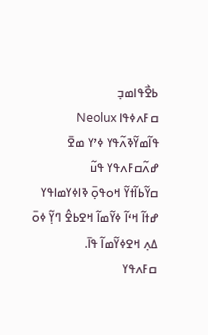ߕߐ߯ߟߊߘߏ߲
ߛߓߍߦߟߊ Neolux
ߟߊ߬ߘߌ߬ߢߍ߬ߟߌ ߦߴߌ ߘߐ߫
ߝߍ߬ߛߓߍߟߌ ߟߎ߬
ߛߌ߬ߕߊ߬ߙߌ߬ ߞߋߟߋ߲߫ ߢߊߦߌߘߊߟߌ ߝߙߊ߬ ߞߵߊ߬ ߦߌ߬ߘߊ߬ ߞߐߕߐ߮ ߣߌ߲߬ ߦߋ߫ ߡߍ߲ ߞߐߦߌ߬ߘߊ߬ ߟߊ߫.
ߛߓߍߟߌ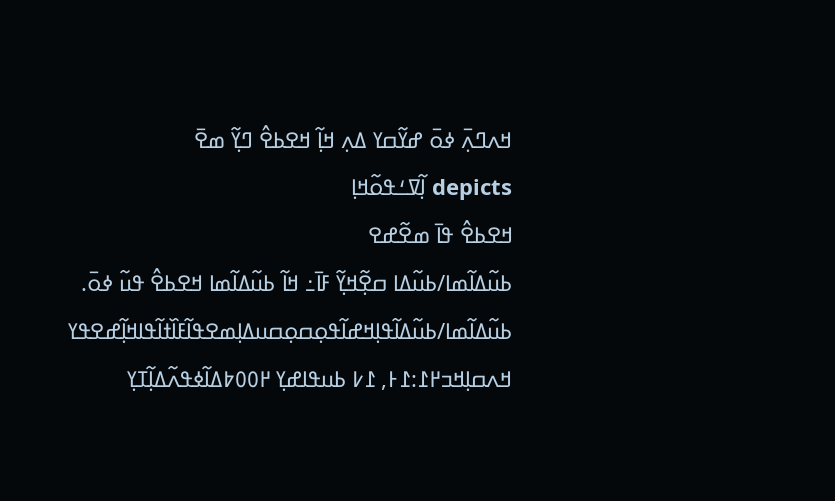ߞߍߣߍ߲߫ ߦߋ߫ ߝߌ߬ߛߌ ߡߍ߲ ߞߊ߲߬ ߞߐߕߐ߮ ߣߌ߲߬ ߘߐ߫
depicts ߊ߲߬ߜߑߟߋ߬ߞߊ߲
ߞߐߕߐ߮ ߟߊ߫ ߘߐ߬ߝߐ
ߕߎ߬ߡߊ߬ߘߊ/ߕߎ߬ߡߊ ߛߐ߲߬ߞߌ߲߬ ߓߊ߫߸ ߞߊ߬ ߕߎ߬ߡߊ߬ߘߊ ߞߐߕߐ߮ ߟߎ߬ ߦߋ߫.
ߕߎ߬ߡߊ߬ߘߊ/ߕߎ߬ߡߊ߬ߟߊ߲ߞߝߊ߬ߟߋ߲ߛߋ߲ߛߎߡߊ߲ߘߐߟߊ߬ߓߊ߰ߙߊ߬ߟߊߞߊ߲߬ߝߐߟߌ
ߞߍߛߊ߲ߞߏ߂߁:߁߅, ߁߇ ߕߎߟߊߝߌ߲ ߂߀߀߈ߡߊ߬ߦߟߍ߬ߡߊ߲߬ߠߌ߲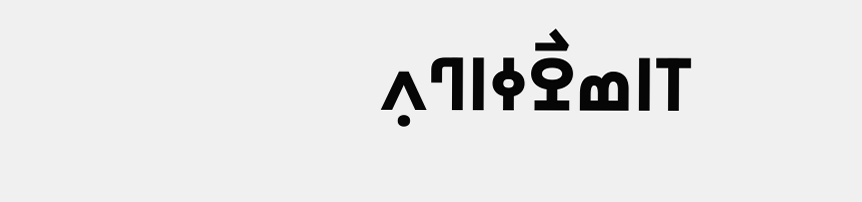ߠߊߘߐ߯ߦߊߣߍ߲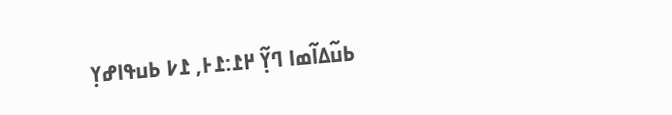ߕߎ߬ߡߊ߬ߘߊ ߣߌ߲߬ ߂߁:߁߅, ߁߇ ߕߎߟߊߝߌ߲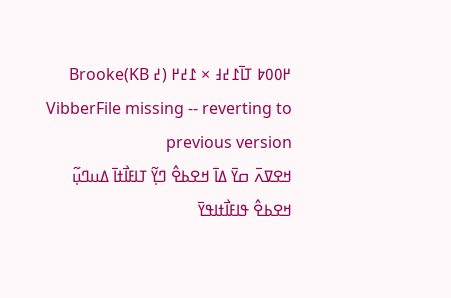߂߀߀߈ ߠߊ߫߁߄߃ × ߁߄߂ (߄ KB)Brooke VibberFile missing -- reverting to previous version
ߞߐߜߍ߫ ߛߌ߫ ߡߊ߫ ߞߐߕߐ߮ ߣߌ߲߬ ߠߊߓߊ߯ߙߊ߫ ߡߎߣߎ߲߬
ߞߐߕߐ߮ ߟߊߓߊ߯ߙߊߟߌ߫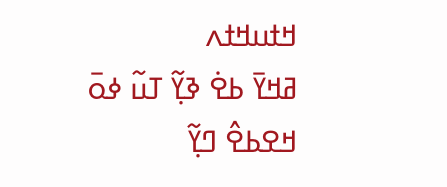ߞߙߎߞߙߍ
ߥߞߌ߫ ߕߐ߭ ߢߌ߲߬ ߠߎ߬ ߦߋ߫ ߞߐߕߐ߮ ߣߌ߲߬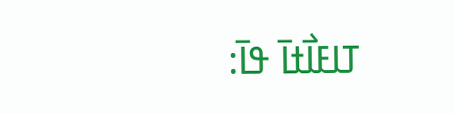ߠߊߓߊ߯ߙߊ߫ ߟߊ߫: